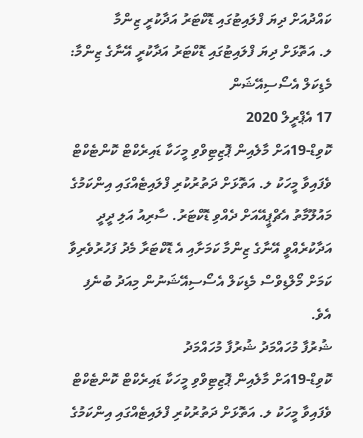ކައްދުއަށް ދިޔަ ފްލައިޓުގައި ޑޮކްޓަރު އަދާކުރީ ޒިންމާ
ލ. އަތޮޅަށް ދިޔަ ފްލައިޓުގައި ޑޮކްޓަރު އަދާކުރީ އޭނާގެ ޒިންމާ: މެޑިކަލް އެސޯސިއޭޝަން
17 އެޕްރީލް 2020
ކޮވިޑް-19އަށް މާލެއިން ޕޮޒިޓިވްވި މީހަކާ ޑައިރެކްޓް ކޮންޓެކްޓް ވެފައިވާ މީހަކު ލ. އަތޮޅަށް ދަތުރުކުރި ފްލައިޓެއްގައި އިންކަމުގެ މައުލޫމާތު އެޗްޕީއޭއަށް ދެއްވި ޑޮކްޓަރު. ސާރިއު އަލި ދީދީ އަދާކުރެއްވީ އޭނާގެ ޒިންމާ ކަމަށާއި އެ ޑޮކްޓަރާ މެދު ފަހުރުވެރިވާ ކަމަށް މޯލްޑިވްސް މެޑިކަލް އެސޯސިއޭޝަނުން މިއަދު ބުނެފި އެވެ.
ޝުރުފާ މުހައްމަދު ޝުރުފާ މުހައްމަދު
ކޮވިޑް-19އަށް މާލެއިން ޕޮޒިޓިވްވި މީހަކާ ޑައިރެކްޓް ކޮންޓެކްޓް ވެފައިވާ މީހަކު ލ. އަތޮޅަށް ދަތުރުކުރި ފްލައިޓެއްގައި އިންކަމުގެ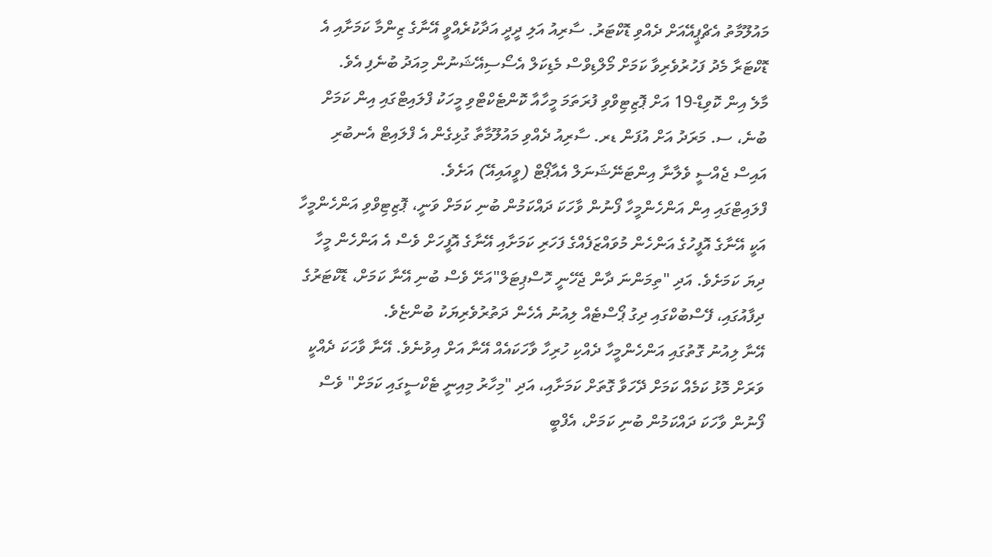މައުލޫމާތު އެޗްޕީއޭއަށް ދެއްވި ޑޮކްޓަރު. ސާރިއު އަލި ދީދީ އަދާކުރެއްވީ އޭނާގެ ޒިންމާ ކަމަށާއި އެ ޑޮކްޓަރާ މެދު ފަހުރުވެރިވާ ކަމަށް މޯލްޑިވްސް މެޑިކަލް އެސޯސިއޭޝަނުން މިއަދު ބުނެފި އެވެ.
މާލެ އިން ކޮވިޑް-19 އަށް ޕޮޒިޓިވްވި ފުރަތަމަ މީހާއާ ކޮންޓެކްޓްވި މީހަކު ފްލައިޓްގައި އިން ކަމަށް ބުނެ، ސ. މަރަދު އަށް އުފަން ޑރ. ސާރިއު ދެއްވި މައުލޫމާތާ ގުޅިގެން އެ ފްލައިޓް އެނބުރި އައިސް ޖެއްސީ ވެލާނާ އިންޓަނޭޝަނަލް އެއާޕޯޓް (ވީއައިއޭ) އަށެވެ.
ފްލައިޓްގައި އިން އަންހެންމީހާ ފޯނުން ވާހަކަ ދައްކަމުން ބުނި ކަމަށް ވަނީ، ޕޮޒިޓިވްވި އަންހެންމީހާ އަކީ އޭނާގެ އޮފީހުގެ އަންހެން މުވައްޒަފެއްގެ ފަހަރި ކަމަށާއި އޭނާގެ އޮފީހަށް ވެސް އެ އަންހެން މީހާ ދިޔަ ކަމަށެވެ. އަދި "ތިމަންނަ ދާން ޖެހޭނީ ހޮސްޕިޓަލް"އަށޭ ވެސް ބުނި އޭނާ ކަމަށް، ޑޮކްޓަރުގެ ދިފާއުގައި، ފޭސްބުކްގައި ދިގު ޕޯސްޓެއް ލިއުނު އެހެން ދަތުރުވެރިޔަކު ބުންޏެވެ.
އޭނާ ލިއުނު ގޮތުގައި އަންހެންމީހާ ދެއްކި ހުރިހާ ވާހަކައެއް އޭނާ އަށް އިވުނެވެ. އޭނާ ވާހަކަ ދެއްކީ ވަރަށް މޮޅު ކަމެއް ކަމަށް ދޭހަވާ ގޮތަށް ކަމަށާއި، އަދި "މިހާރު މިއިނީ ޓެކްސީގައި ކަމަށް" ވެސް ފޯނުން ވާހަކަ ދައްކަމުން ބުނި ކަމަށް، އެފްބީ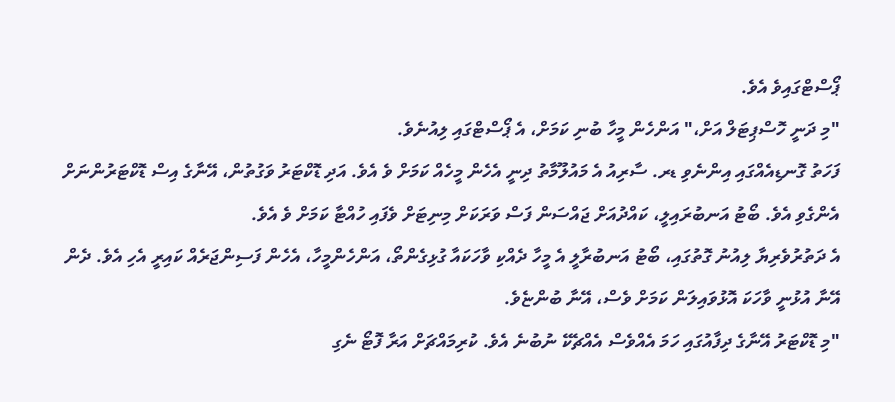ޕޯސްޓްގައިވެ އެވެ.
"މި ދަނީ ހޮސްޕިޓަލް އަށް،" އަންހެން މީހާ ބުނި ކަމަށް، އެ ޕޯސްޓްގައި ލިއުނެވެ.
ފަހަތު ގޮނޑިއެއްގައި އިންނެވި ޑރ. ސާރިއު އެ މައުލޫމާތު ދިނީ އެހެން މީހެއް ކަމަށް ވެ އެވެ. އަދި ޑޮކްޓަރު ވަގުތުން، އޭނާގެ އިސް ޑޮކްޓަރުންނަށް އެންގެވި އެވެ. ބޯޓު އަނބުރައިލީ، ކައްދުއަށް ޖައްސަން ފަސް ވަރަކަށް މިނިޓަށް ވެފައި ހުއްޓާ ކަމަށް ވެ އެވެ.
އެ ދަތުރުވެރިޔާ ލިއުނު ގޮތުގައި، ބޯޓު އަނބުރާލީ އެ މީހާ ދެއްކި ވާހަކައާ ގުޅިގެންތޯ، އަންހެންމީހާ، އެހެން ފަސިންޖަރެއް ކައިރީ އެހި އެވެ. ދެން އޭނާ އުޅުނީ ވާހަކަ އޮޅުވައިލަން ކަމަށް ވެސް، އޭނާ ބުންޏެވެ.
"މި ޑޮކްޓަރު އޭނާގެ ދިފާއުގައި ހަމަ އެއްވެސް އެއްޗެކޭ ނުބުނެ އެވެ. ކުރިމައްޗަށް އަރާ ފޮޓޯ ނެގި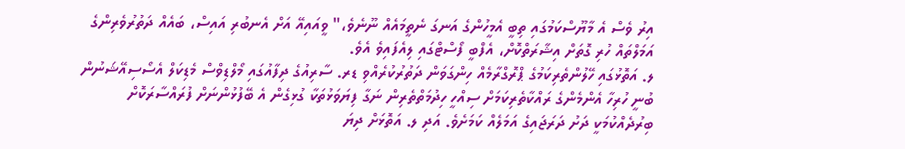އިރު ވެސް އެ މާޔޫސްކަމުގައި ތިބީ އެމީހުންގެ އަނގަ ނެތީމައެއް ނޫނެވެ،" ވީއައިއޭ އަށް އެނބުރި އައިސް، ބައެއް ދަތުރުވެރިންގެ އަމަލްތައް ހުރި ގޮތަށް އިޝާރަތްކޮށް، އެފްބީ ފޯސްޓްގައި ލިއެފައިވެ އެވެ.
ލ. އަތޮޅުގައި ހޭލުންތެރިކަމުގެ ޕްރޮގްރާމެއް ހިންގަވަން ދަތުރުކުރެއްވި ޑރ. ސާރިއުގެ ދިފާއުގައި މޯލްޑިވްސް މެޑިކަލް އެސޯސިއޭޝަނުން ބުނީ ހުރިހާ އެންމެންގެ ރައްކާތެރިކަމަށް ސިއްހީ ހިދުމަތްތެރިން ނަގާ ފިޔަވަޅުތަކާ ގުޅިގެން އެ ބޭފުޅުންނަށް ފުރައްސާރަކޮށް ބިރުދެއްކުމަކީ ދަށު ދަރަޖައިގެ އަމަލެއް ކަމަށެވެ. އަދި ލ. އަތޮޅަށް ދިޔަ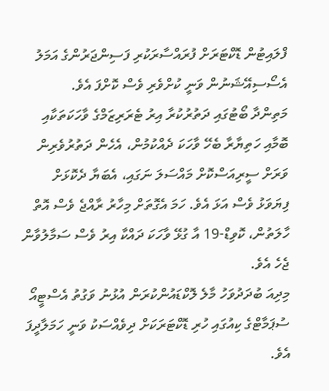ފްލައިޓުން ޑޮކްޓަރަށް ފުރައްސާރަކުރި ފަސިންޖަރުންގެ އަމަލު އެސޯސިއޭޝަނުން ވަނީ ކުށްވެރި ވެސް ކޮށްފަ އެވެ.
މަތިންދާ ބޯޓުގައި ދަތުރުކުރާ އިރު ޓެރަރިޒަމްގެ ވާހަކަތަކާއި ބޮމާއި ހަތިޔާރާ ބެހޭ ވާހަކަ ދެއްކުމުން، އެހެން ދަތުރުވެރިން ވަރަށް ސީރިއަސްކޮށް މައްސަލަ ނަގައި، އެބަޔާ ދެކޮޅަށް ފިޔަވަޅު ވެސް އަޅަ އެވެ. ހަމަ އެގޮތަށް މިހާރު ރާއްޖެ ވެސް އޮތް ހާލަތުން، ކޮވިޑް-19 އާ ގުޅޭ ވާހަކަ ދައްކާ އިރު ވެސް ސަމާލުވާން ޖެހެ އެވެ.
މިދިއަ ބުދަދުވަހު މާލެ ލޮކްޑައުންކުރަން އުޅުނު ވަގުތު އެސްޓީއޯ ސުޕަމާޓްގެ ކިއުގައި ހުރި ޑޮކްޓަރަކަށް ދިވެއްސަކު ވަނީ ހަމަލާދީފަ އެވެ.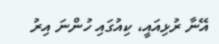އޭނާ ރުޅިއައީ، ކިއުގައި ހުންނަ އިރު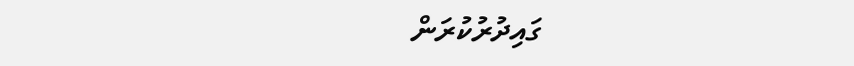ގައިދުރުކުރަން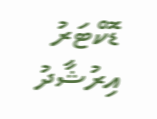ޑޮކްޓަރު އިރުޝާދު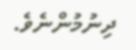ދިނުމުންނެވެ.